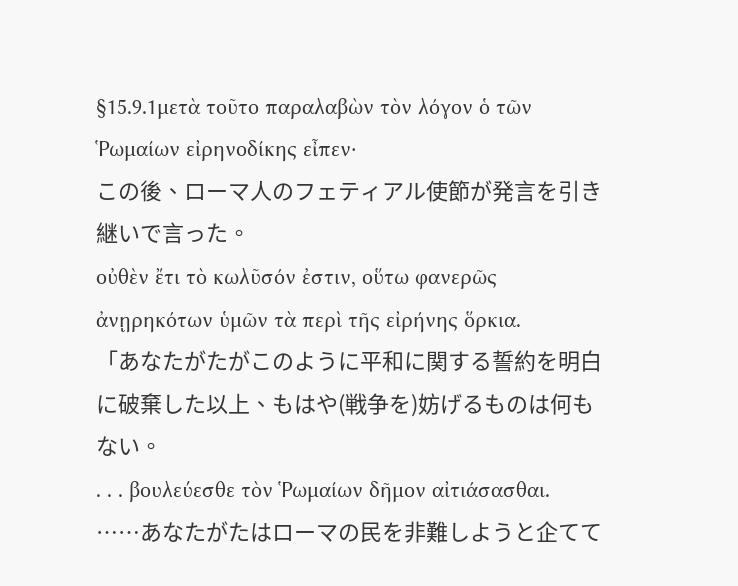§15.9.1μετὰ τοῦτο παραλαβὼν τὸν λόγον ὁ τῶν Ῥωμαίων εἰρηνοδίκης εἶπεν·
この後、ローマ人のフェティアル使節が発言を引き継いで言った。
οὐθὲν ἔτι τὸ κωλῦσόν ἐστιν, οὕτω φανερῶς ἀνῃρηκότων ὑμῶν τὰ περὶ τῆς εἰρήνης ὅρκια.
「あなたがたがこのように平和に関する誓約を明白に破棄した以上、もはや(戦争を)妨げるものは何もない。
. . . βουλεύεσθε τὸν Ῥωμαίων δῆμον αἰτιάσασθαι.
……あなたがたはローマの民を非難しようと企てて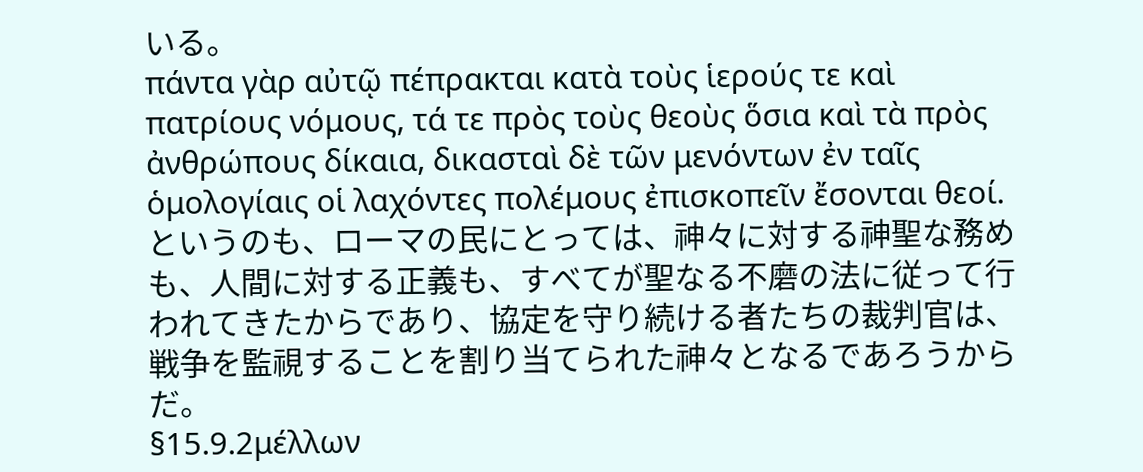いる。
πάντα γὰρ αὐτῷ πέπρακται κατὰ τοὺς ἱερούς τε καὶ πατρίους νόμους, τά τε πρὸς τοὺς θεοὺς ὅσια καὶ τὰ πρὸς ἀνθρώπους δίκαια, δικασταὶ δὲ τῶν μενόντων ἐν ταῖς ὁμολογίαις οἱ λαχόντες πολέμους ἐπισκοπεῖν ἔσονται θεοί.
というのも、ローマの民にとっては、神々に対する神聖な務めも、人間に対する正義も、すべてが聖なる不磨の法に従って行われてきたからであり、協定を守り続ける者たちの裁判官は、戦争を監視することを割り当てられた神々となるであろうからだ。
§15.9.2μέλλων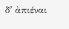δʼ ἀπιέναι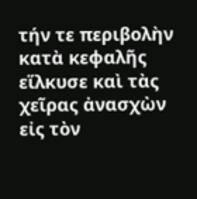τήν τε περιβολὴν κατὰ κεφαλῆς εἵλκυσε καὶ τὰς χεῖρας ἀνασχὼν εἰς τὸν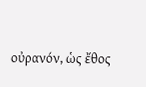οὐρανόν, ὡς ἔθος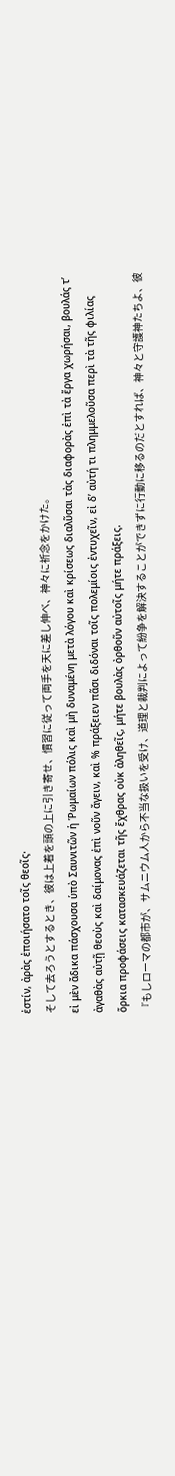ἐστίν, ἀρὰς ἐποιήσατο τοῖς θεοῖς·
そして去ろうとするとき、彼は上着を頭の上に引き寄せ、慣習に従って両手を天に差し伸べ、神々に祈念をかけた。
εἰ μὲν ἄδικα πάσχουσα ὑπὸ Σαυνιτῶν ἡ Ῥωμαίων πόλις καὶ μὴ δυναμένη μετὰ λόγου καὶ κρίσεως διαλῦσαι τὰς διαφορὰς ἐπὶ τὰ ἔργα χωρήσαι, βουλάς τʼ ἀγαθὰς αὐτῇ θεοὺς καὶ δαίμονας ἐπὶ νοῦν ἄγειν, καὶ % πράξειεν πᾶσι διδόναι τοῖς πολεμίοις ἐντυχεῖν, εἰ δʼ αὐτή τι πλημμελοῦσα περὶ τὰ τῆς φιλίας ὅρκια προφάσεις κατασκευάζεται τῆς ἔχθρας οὐκ ἀληθεῖς, μήτε βουλὰς ὀρθοῦν αὐτοῖς μήτε πράξεις.
『もしローマの都市が、サムニウム人から不当な扱いを受け、道理と裁判によって紛争を解決することができずに行動に移るのだとすれば、神々と守護神たちよ、彼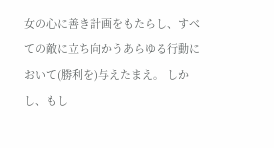女の心に善き計画をもたらし、すべての敵に立ち向かうあらゆる行動において(勝利を)与えたまえ。 しかし、もし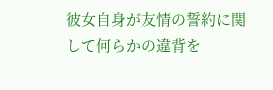彼女自身が友情の誓約に関して何らかの違背を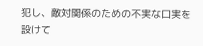犯し、敵対関係のための不実な口実を設けて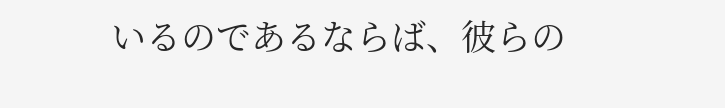いるのであるならば、彼らの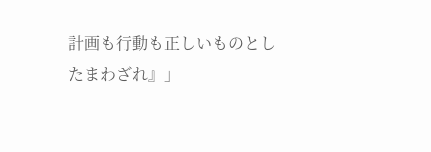計画も行動も正しいものとしたまわざれ』」